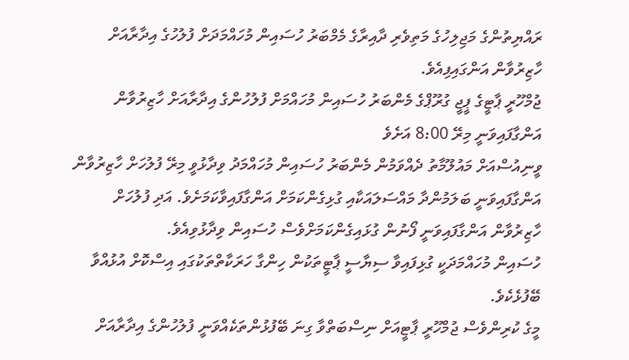ރައްޔިތުންގެ މަޖިލިހުގެ މަތިވެރި ދާއިރާގެ މެމްބަރު ހުސައިން މުހައްމަދަށް ފުލުހުގެ އިދާރާއަށް ހާޒިރުވާން އަންގައިފިއެވެ.
ޖުމްހޫރީ ޕާޓީގެ ޕީޖީ ގުރޫޕްގެ މެންބަރު ހުސައިން މުހައްމަށް ފުލުހުންގެ އިދާރާއަށް ހާޒިރުވާން އަންގާފައިވަނީ މިރޭ 8:00 އަށެވެ
ވީނިއުސްއަށް މައުލޫމާތު ދެއްވަމުން މެންބަރު ހުސައިން މުހައްމަދު ވިދާޅުވީ މިރޭ ފުލުހަށް ހާޒިރުވާން އަންގާފައިވަނީ ބަލަމުންދާ މައްސަލައަކާއި ގުޅިގެންކަމަށް އަންގާފައިވާކަމަށެވެ. އަދި ފުލުހަށް ހާޒިރުވާން އަންގާފައިވަނީ ފޯނުން ގުޅައިގެންކަމަށްވެސް ހުސައިން ވިދާޅުވިއެވެ.
ހުސައިން މުހައްމަދަކީ ގުޅިފައިވާ ސިޔާސީ ޕާޓީތަކުން ހިންގާ ހަރަކާތްތަކުގައި އިސްކޮށް އުޅުއްވާ ބޭފުޅެކެވެ.
މީގެ ކުރިންވެސް ޖުމްހޫރީ ޕާޓީއަށް ނިސްބަތްވާ ގިނަ ބޭފުޅުންތަކެއްވަނީ ފުލުހުންގެ އިދާރާއަށް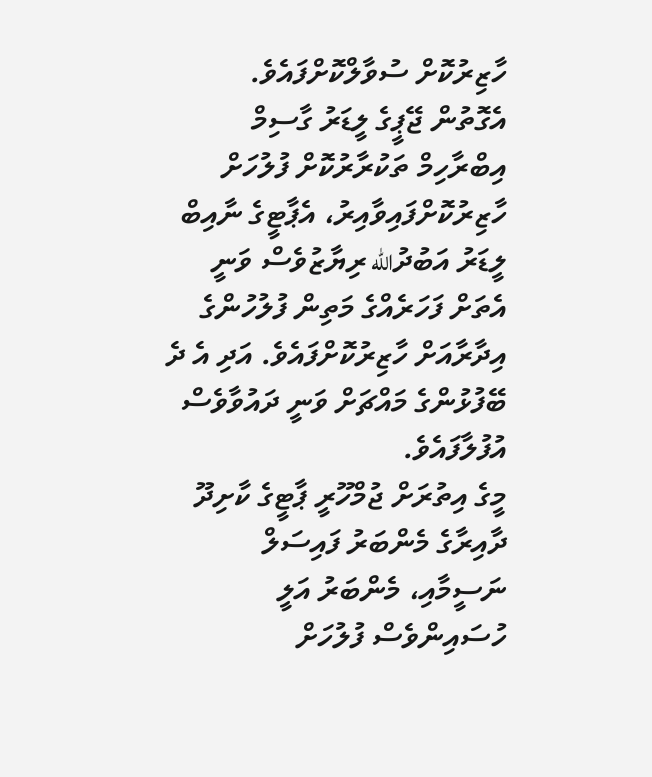ހާޒިރުކޮށް ސުވާލްކޮށްފައެވެ.
އެގޮތުން ޖޭޕީގެ ލީޑަރު ގާސިމް އިބްރާހިމް ތަކުރާރުކޮށް ފުލުހަށް ހާޒިރުކޮށްފައިވާއިރު، އެޕާޓީގެ ނާއިބް ލީޑަރު އަބުދުالله ރިޔާޒުވެސް ވަނީ އެތަށް ފަހަރެއްގެ މަތިން ފުލުހުންގެ އިދާރާއަށް ހާޒިރުކޮށްފައެވެ. އަދި އެ ދެ ބޭފުޅުންގެ މައްޗަށް ވަނީ ދައުވާވެސް އުފުލާފައެވެ.
މީގެ އިތުރަށް ޖުމްހޫރީ ޕާޓީގެ ކާށިދޫ ދާއިރާގެ މެންބަރު ފައިސަލް ނަސީމާއި، މެންބަރު އަލީ ހުސައިންވެސް ފުލުހަށް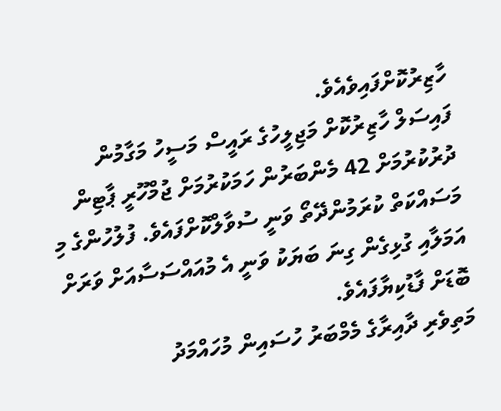ހާޒިރުކޮށްފައިވެއެވެ.
ފައިސަލް ހާޒިރުކޮށް މަޖިލީހުގެ ރައީސް މަސީހު މަގާމުން ދުރުކުރުމަށް 42 މެންބަރުން ހަމަކުރުމަށް ޖުމްހޫރީ ޕާޓިން މަސައްކަތް ކުރަމުންދޭތޯ ވަނީ ސުވާލްކޮށްފައެވެ. ފުލުހުންގެ މި އަމަލާއި ގުޅިގެން ގިނަ ބަޔަކު ވަނީ އެ މުއައްސަސާއަށް ވަރަށް ބޮޑަށް ފާޑުކިޔާފައެވެ.
މަތިވެރި ދާއިރާގެ މެމްބަރު ހުސައިން މުހައްމަދު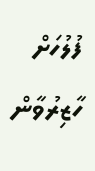ފުލުހަށް ހާޒިރުވާން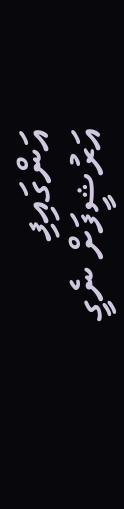އަންގައިފި
އަރުޝީފަށް ނެގީ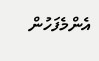އެންމެފަހުން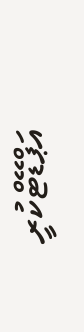އަޕްޑޭޓްކުރީ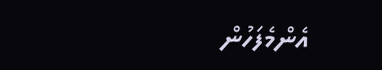އެންމެފަހުން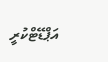އަޕްޑޭޓްކުރީ